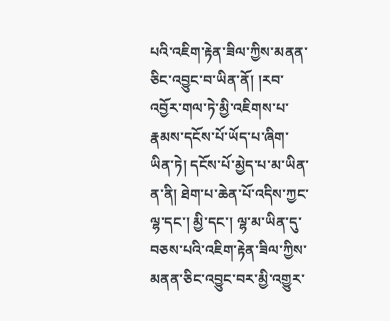པའི་འཇིག་རྟེན་ཟིལ་ཀྱིས་མནན་ཅིང་འབྱུང་བ་ཡིན་ནོ། །རབ་འབྱོར་གལ་ཏེ་མྱི་འཇིགས་པ་རྣམས་དངོས་པོ་ཡོད་པ་ཞིག་ཡིན་ཏེ། དངོས་པོ་མྱེད་པ་མ་ཡིན་ན་ནི། ཐེག་པ་ཆེན་པོ་འདིས་ཀྱང་ལྷ་དང་། མྱི་དང་། ལྷ་མ་ཡིན་དུ་བཅས་པའི་འཇིག་རྟེན་ཟིལ་ཀྱིས་མནན་ཅིང་འབྱུང་བར་མྱི་འགྱུར་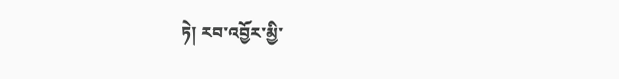ཏེ། རབ་འབྱོར་མྱི་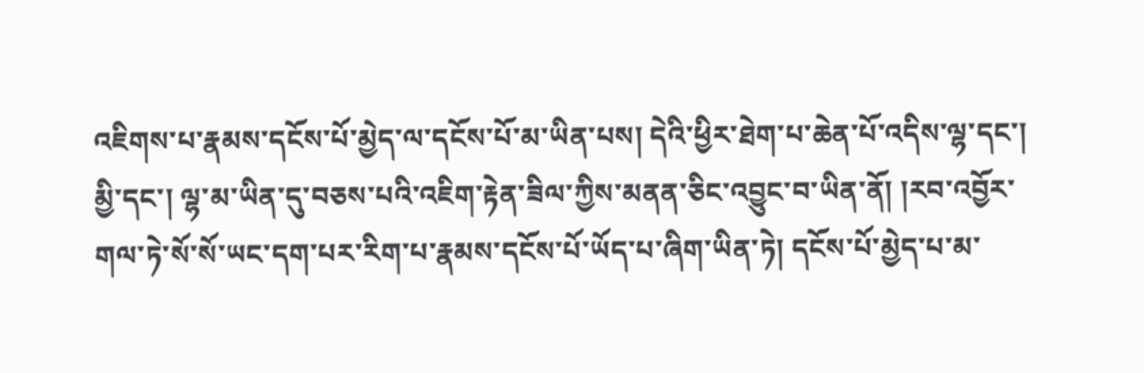འཇིགས་པ་རྣམས་དངོས་པོ་མྱེད་ལ་དངོས་པོ་མ་ཡིན་པས། དེའི་ཕྱིར་ཐེག་པ་ཆེན་པོ་འདིས་ལྷ་དང་། མྱི་དང་། ལྷ་མ་ཡིན་དུ་བཅས་པའི་འཇིག་རྟེན་ཟིལ་ཀྱིས་མནན་ཅིང་འབྱུང་བ་ཡིན་ནོ། །རབ་འབྱོར་གལ་ཏེ་སོ་སོ་ཡང་དག་པར་རིག་པ་རྣམས་དངོས་པོ་ཡོད་པ་ཞིག་ཡིན་ཏེ། དངོས་པོ་མྱེད་པ་མ་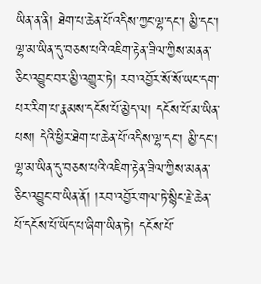ཡིན་ན་ནི། ཐེག་པ་ཆེན་པོ་འདིས་ཀྱང་ལྷ་དང་། མྱི་དང་། ལྷ་མ་ཡིན་དུ་བཅས་པའི་འཇིག་རྟེན་ཟིལ་ཀྱིས་མནན་ཅིང་འབྱུང་བར་མྱི་འགྱུར་ཏེ། རབ་འབྱོར་སོ་སོ་ཡང་དག་པར་རིག་པ་རྣམས་དངོས་པོ་མྱེད་ལ། དངོས་པོ་མ་ཡིན་པས། དེའི་ཕྱིར་ཐེག་པ་ཆེན་པོ་འདིས་ལྷ་དང་། མྱི་དང་། ལྷ་མ་ཡིན་དུ་བཅས་པའི་འཇིག་རྟེན་ཟིལ་ཀྱིས་མནན་ཅིང་འབྱུང་བ་ཡིན་ནོ། །རབ་འབྱོར་གལ་ཏེ་སྙིང་རྗེ་ཆེན་པོ་དངོས་པོ་ཡོད་པ་ཞིག་ཡིན་ཏེ། དངོས་པོ་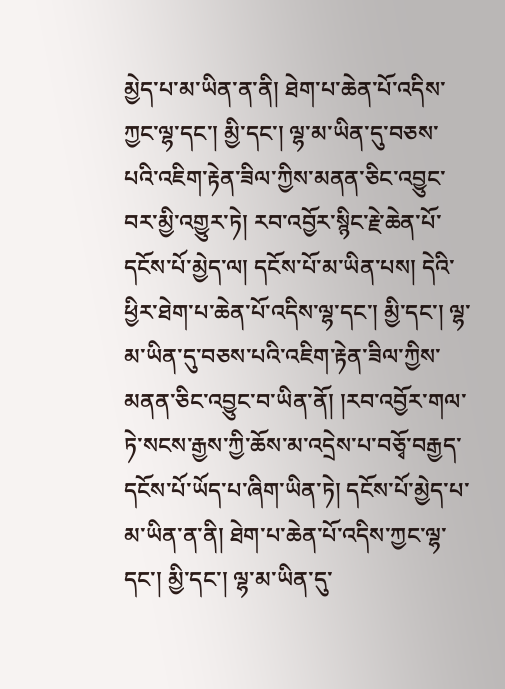མྱེད་པ་མ་ཡིན་ན་ནི། ཐེག་པ་ཆེན་པོ་འདིས་ཀྱང་ལྷ་དང་། མྱི་དང་། ལྷ་མ་ཡིན་དུ་བཅས་པའི་འཇིག་རྟེན་ཟིལ་ཀྱིས་མནན་ཅིང་འབྱུང་བར་མྱི་འགྱུར་ཏེ། རབ་འབྱོར་སྙིང་རྗེ་ཆེན་པོ་དངོས་པོ་མྱེད་ལ། དངོས་པོ་མ་ཡིན་པས། དེའི་ཕྱིར་ཐེག་པ་ཆེན་པོ་འདིས་ལྷ་དང་། མྱི་དང་། ལྷ་མ་ཡིན་དུ་བཅས་པའི་འཇིག་རྟེན་ཟིལ་ཀྱིས་མནན་ཅིང་འབྱུང་བ་ཡིན་ནོ། །རབ་འབྱོར་གལ་ཏེ་སངས་རྒྱས་ཀྱི་ཆོས་མ་འདྲེས་པ་བཅྭོ་བརྒྱད་དངོས་པོ་ཡོད་པ་ཞིག་ཡིན་ཏེ། དངོས་པོ་མྱེད་པ་མ་ཡིན་ན་ནི། ཐེག་པ་ཆེན་པོ་འདིས་ཀྱང་ལྷ་དང་། མྱི་དང་། ལྷ་མ་ཡིན་དུ་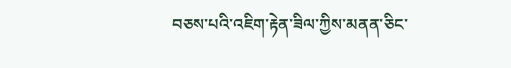བཅས་པའི་འཇིག་རྟེན་ཟིལ་ཀྱིས་མནན་ཅིང་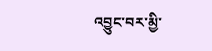འབྱུང་བར་མྱི་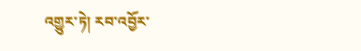འགྱུར་ཏེ། རབ་འབྱོར་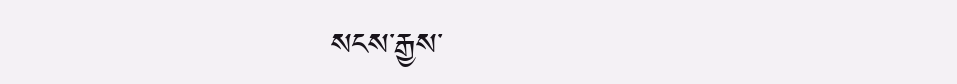སངས་རྒྱས་